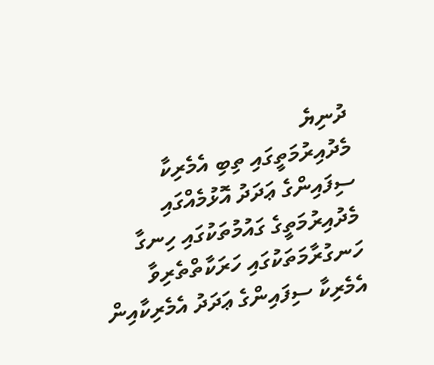ދުނިޔެ
މެދުއިރުމަތީގައި ތިބި އެމެރިކާ ސިފައިންގެ ޢަދަދު އޮޅުމެއްގައި
މެދުއިރުމަތީގެ ގައުމުތަކުގައި ހިނގާ ހަނގުރާމަތަކުގައި ހަރަކާތްތެރިވާ އެމެރިކާ ސިފައިންގެ ޢަދަދު އެމެރިކާއިން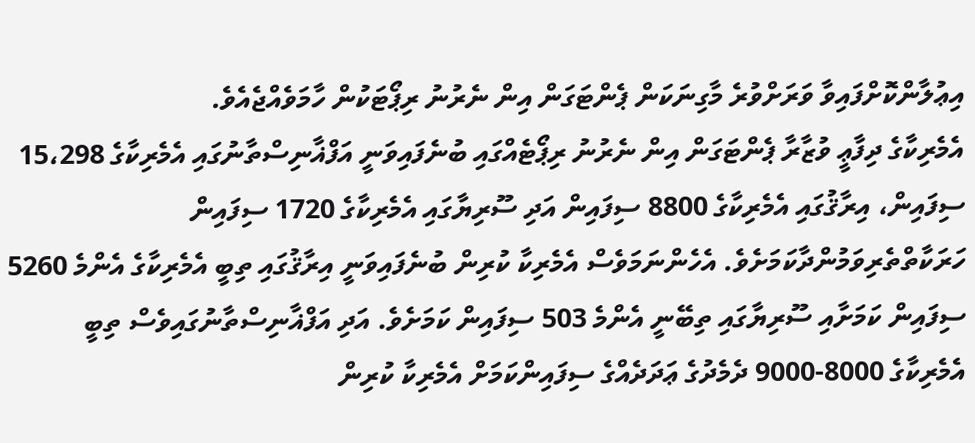އިޢުލާންކޮށްފައިވާ ވަރަށްވުރެ މާގިނަކަން ޕެންޓަގަން އިން ނެރުނު ރިޕޯޓަކުން ހާމަވެއްޖެއެވެ.
އެމެރިކާގެ ދިފާޢީ ވުޒާރާ ޕެންޓަގަން އިން ނެރުނު ރިޕޯޓެއްގައި ބުނެފައިވަނީ އަފްޣާނިސްތާނުގައި އެމެރިކާގެ 15،298 ސިފައިން، އިރާޤުގައި އެމެރިކާގެ 8800 ސިފައިން އަދި ސޫރިޔާގައި އެމެރިކާގެ 1720 ސިފައިން ހަރަކާތްތެރިވަމުންދާކަމަށެވެ. އެހެންނަމަވެސް އެމެރިކާ ކުރިން ބުނެފައިވަނީ އިރާޤުގައި ތިބީ އެމެރިކާގެ އެންމެ 5260 ސިފައިން ކަމަށާއި ސޫރިޔާގައި ތިބޭނީ އެންމެ 503 ސިފައިން ކަމަށެވެ. އަދި އަފްޣާނިސްތާނުގައިވެސް ތިބީ އެމެރިކާގެ 8000-9000 ދެމެދުގެ ޢަދަދެއްގެ ސިފައިންކަމަށް އެމެރިކާ ކުރިން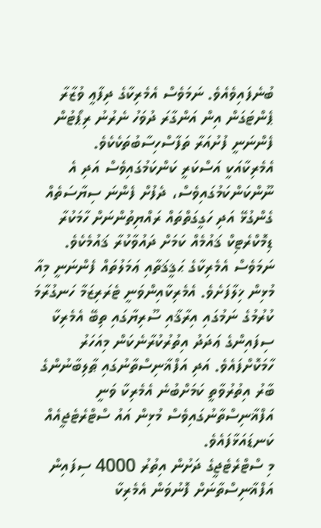ބުނެފައިވެއެވެ. ނަމަވެސް އެމެރިކާގެ ދިފާޢީ ވުޒާރާ ޕެންޓަގަން އިން އަންގާރަ ދުވަހު ނެރުނު ރިޕޯޓުން ފެންނަނީ ފުށުއަރާ ތަފާސްހިސާބުތަކެކެވެ.
އެމެރިކާއަކީ އަސްކަރީ ކަންކަމުގައިވެސް އަދި އެ ނޫންކަންކަމުގައިވެސް، ދެފުށް ފެންނަ ސިޔާސަތެއް ގެންގުޅޭ އަދި ހަގީގަތްތައް ރައްޔިތުންނަށް ހާމަކުރާ ޑިމޮކްރެޓިކް ޤައުމެއް ކަމަށް ދައުވާކުރާ ޤައުމެކެވެ. ނަމަވެސް އެމެރިކާގެ ޙަޤީޤަތާއި ޢަމަލުތައް ފެންނަނީ މިއާ މުޅިން ޚިލާފަށެވެ. އެމެރިކާއިންވަނީ ޓެރަރިޒަމާ ހަނގުރާމަ ކުރުމުގެ ނަމުގައި އިރާޤާއި ސޫރިޔާގައި ތިބޭ އެމެރިކާ ސިފައިންގެ ޢަދަދު އިތުރުކުރާނެކަން މިއަހަރު ހާމަކޮށްފައެވެ. އަދި އަފްޣާނިސްތާނުގައި ޠާލިބާނުންގެ ބާރު އިތުރުވާތީ ކަމަށްބުނެ އެމެރިކާ ވަނީ އަފްޣާނިސްތާނުގައިވެސް މުޅިން އައު ސްޓްރެޓެޖީއެއް ކަނޑައަޅާފައެވެ.
މި ސްޓްރެޓެޖީގެ ދަށުން އިތުރު 4000 ސިފައިން އަފްޣާނިސްތާނަށް ފޮނުވަން އެމެރިކާ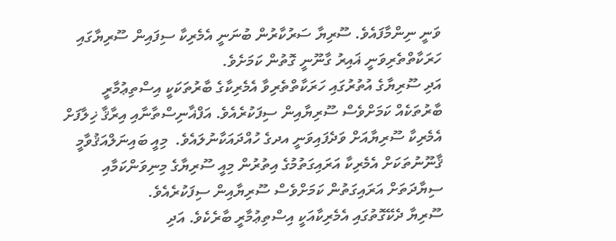ވަނީ ނިންމާފައެވެ. ސޫރިޔާ ސަރުކާރުން ބުނަނީ އެމެރިކާ ސިފައިން ސޫރިޔާގައި ހަރަކާތްތެރިވަނީ ޣައިރު ގާނޫނީ ގޮތުން ކަމަށެވެ.
އަދި ސޫރިޔާގެ އުތުރުގައި ހަރަކާތްތެރިވާ އެމެރިކާގެ ބާރުތަކަކީ އިސްތިޢުމާރީ ބާރުތަކެއް ކަމަށްވެސް ސޫރިޔާއިން ސިފަކުރެއެވެ. އަފްޣާނިސްތާނާއި އިރާޤާ ޚިލާފަށް އެމެރިކާ ސޫރިޔާއަށް ވަދެފައިވަނީ އދގެ ހުއްދައަކާނުލައެވެ.  މިއީ ބައިނަލްއަޤުވާމީ ޤާނޫނުތަކަށް އެމެރިކާ އަރައިގަތުމުގެ އިތުރުން މިއީ ސޫރިޔާގެ މިނިވަންކަމާއި ސިޔާދަތަށް އަރައިގަތުން ކަމަށްވެސް ސޫރިޔާއިން ސިފަކުރެއެވެ.
ސޫރިޔާ ދެކޭގޮތުގައި އެމެރިކާއަކީ އިސްތިޢުމާރީ ބާރެކެވެ. އަދި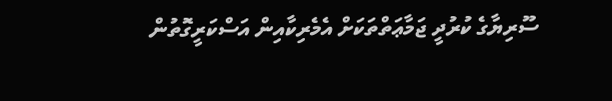ސޫރިޔާގެ ކުރުދީ ޖަމާޢަތްތަކަށް އެމެރިކާއިން އަސްކަރީގޮތުން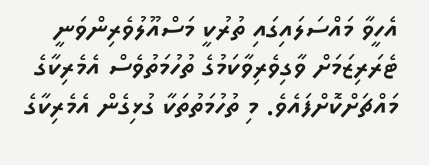އެހީވާ މައްސަލައިގައި ތުރުކީ މަސްއޫލުވެރިންވަނީ ޓެރަރިޒަމަށް ވާގިވެރިވާކަމުގެ ތުހުމަތުވެސް އެމެރިކާގެ މައްޗަށްކޮށްފައެވެ. މި ތުހުމަތުތަކާ ގުޅިގެން އެމެރިކާގެ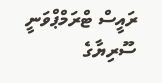ރައީސް ޓްރަމްޕްވަނީ ސޫރިޔާގެ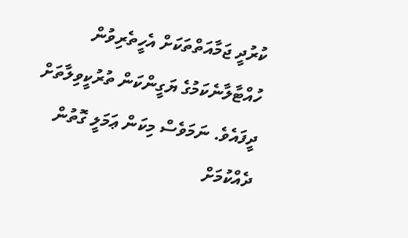ކުރުދީ ޖަމާއަތްތަކަށް އެހީތެރިވުން ހުއްޓާލާނެކަމުގެ ޔަގީންކަން ތުރުކީވިލާތަށް ދީފައެވެ. ނަމަވެސް މިކަން ޢަމަލީ ގޮތުން ދެއްކުމަށް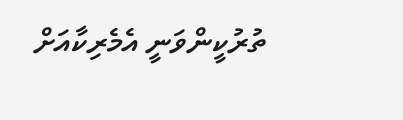ތުރުކީންވަނީ އެމެރިކާއަށް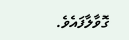ގޮވާލާފައެވެ.